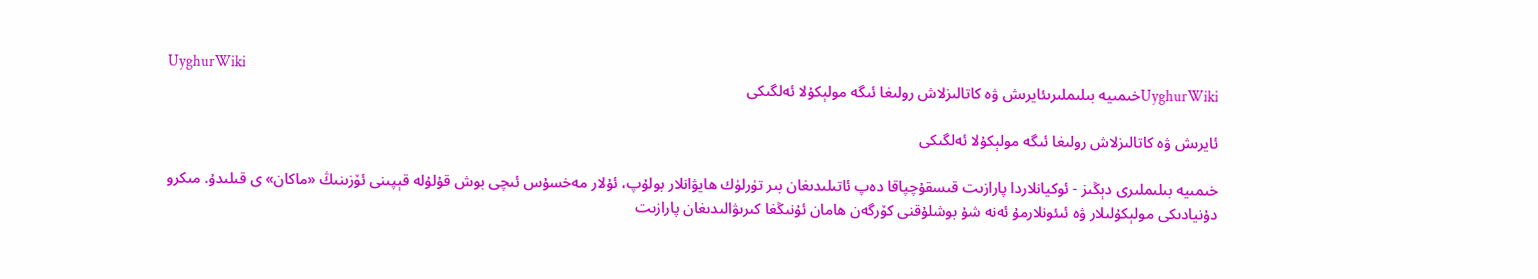UyghurWiki
UyghurWikiخىمىيە بىلىملىرىئايرىش ۋە كاتالىزلاش رولىغا ئىگە مولېكۇلا ئەلگىكى

ئايرىش ۋە كاتالىزلاش رولىغا ئىگە مولېكۇلا ئەلگىكى

خىمىيە بىلىملىرى دېڭىز - ئوكيانلاردا پارازىت قىسقۇچپاقا دەپ ئاتىلىدىغان بىر تۈرلۈك ھايۋانلار بولۇپ، ئۇلار مەخسۇس ئىچى بوش قۇلۇلە قېپىنى ئۆزىنىڭ «ماكان» ى قىلىدۇ. مىكرو دۇنيادىكى مولېكۇلىلار ۋە ئىئونلارمۇ ئەنە شۇ بوشلۇقنى كۆرگەن ھامان ئۇنىڭغا كىرىۋالىدىغان پارازىت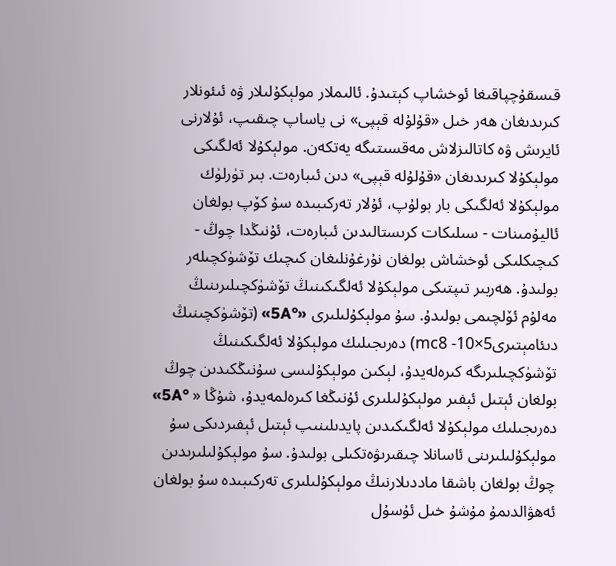قىسقۇچپاقىغا ئوخشاپ كېتىدۇ. ئالىملار مولېكۇلىلار ۋە ئىئونلار كىرىدىغان ھەر خىل «قۇلۇلە قېپى» نى ياساپ چىقىپ، ئۇلارنى ئايرىش ۋە كاتالىزلاش مەقسىتىگە يەتكەن. مولېكۇلا ئەلگىكى مولېكۇلا كىرىدىغان «قۇلۇلە قېپى» دىن ئىبارەت. بىر تۈرلۈك مولېكۇلا ئەلگىكى بار بولۇپ، ئۇلار تەركىبىدە سۇ كۆپ بولغان ئاليۇمىنات - سىلىكات كرىستالىدىن ئىبارەت، ئۇنىڭدا چوڭ - كىچىكلىكى ئوخشاش بولغان نۇرغۇنلىغان كىچىك تۆشۈكچىلەر بولىدۇ. ھەربىر تىپتىكى مولېكۇلا ئەلگىكىنىڭ تۆشۈكچىلىرىنىڭ مەلۇم ئۆلچىمى بولىدۇ. سۇ مولېكۇلىلىرى «°5A» (تۆشۈكچىنىڭ دىئامېتىرىmc8 -10×5) دەرىجىلىك مولېكۇلا ئەلگىكىنىڭ تۆشۈكچىلىرىگە كىرەلەيدۇ، لېكىن مولېكۇلىسى سۇنىڭكىدىن چوڭ بولغان ئېتىل ئېفىر مولېكۇلىلىرى ئۇنىڭغا كىرەلمەيدۇ، شۇڭا « °5A» دەرىجىلىك مولېكۇلا ئەلگىكىدىن پايدىلىنىپ ئېتىل ئېفىردىكى سۇ مولېكۇلىلىرىنى ئاسانلا چىقىرىۋەتكىلى بولىدۇ. سۇ مولېكۇلىلىرىدىن چوڭ بولغان باشقا ماددىلارنىڭ مولېكۇلىلىرى تەركىبىدە سۇ بولغان ئەھۋالدىمۇ مۇشۇ خىل ئۇسۇل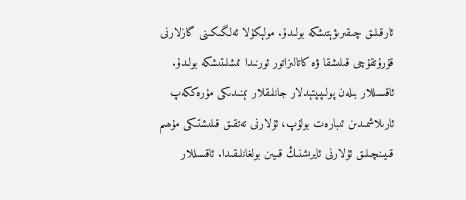ئارقىلىق چىقىرىۋېتىشكە بولىدۇ. مولېكۇلا ئەلگىكىنى گازلارنى قۇرۇتقۇچى قىلىشقا ۋە كاتالىزاتور ئورنىدا ئىشلىتىشكە بولىدۇ. ئاقسىللار بىلەن پولىپىپتېدلار جانلىقلار تېنىدىكى مۇرەككەپ ئارىلاشمىدىن ئىبارەت بولۇپ، ئۇلارنى تەتقىق قىلىشتىكى مۇھىم قىيىنچىلىق ئۇلارنى ئايرىشنىڭ قىيىن بولغانلىقىدا. ئاقسىللار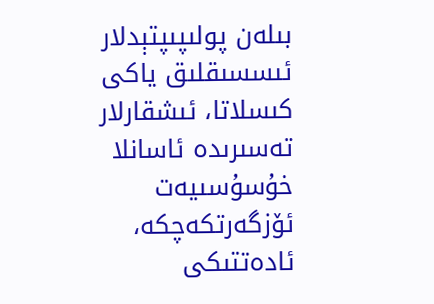بىلەن پولىپىپتېدلار ئىسسىقلىق ياكى كىسلاتا، ئىشقارلار تەسىرىدە ئاسانلا خۇسۇسىيەت ئۆزگەرتكەچكە، ئادەتتىكى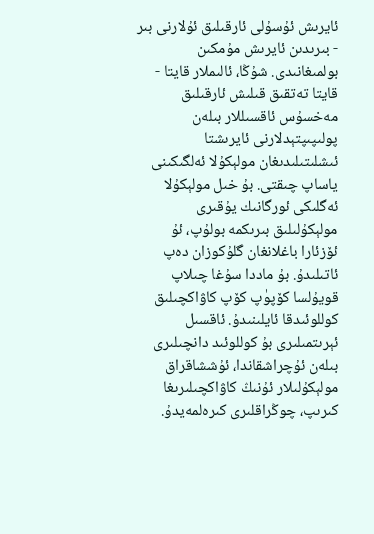ئايرىش ئۇسۇلى ئارقىلىق ئۇلارنى بىر - بىرىدىن ئايرىش مۇمكىن بولمىغانىدى. شۇڭا، ئالىملار قايتا - قايتا تەتقىق قىلىش ئارقىلىق مەخسۇس ئاقسىللار بىلەن پولىپىپتېدلارنى ئايرىشتا ئىشلىتىلىدىغان مولېكۇلا ئەلگىكىنى ياساپ چىقتى. بۇ خىل مولېكۇلا ئەگلىكى ئورگانىك يۇقىرى مولېكۇلىلىق بىرىكمە بولۇپ، ئۇ ئۆزئارا باغلانغان گلۇكوزان دەپ ئاتىلىدۇ. بۇ ماددا سۇغا چىلاپ قويۇلسا كۆپۈپ كۆپ كاۋاكچىلىق كوللوئىدقا ئايلىنىدۇ. ئاقسىل ئېرىتمىلىرى بۇ كوللوئىد دانچىلىرى بىلەن ئۇچراشقاندا، ئۇششاقراق مولېكۇلىلار ئۇنىڭ كاۋاكچىلىرىغا كىرىپ، چوڭراقلىرى كىرەلمەيدۇ.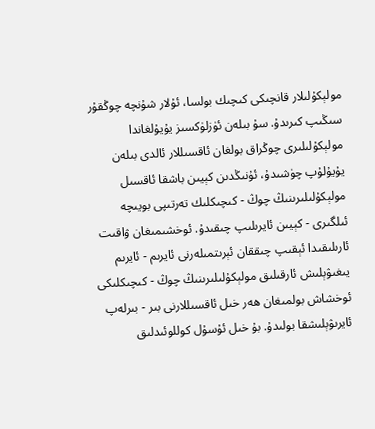مولېكۇلىلار قانچىكى كىچىك بولسا، ئۇلار شۇنچە چوڭقۇر سىڭىپ كىرىدۇ. سۇ بىلەن ئۈزلۈكسىز يۇيۇلغاندا مولېكۇلىلىرى چوڭراق بولغان ئاقسىللار ئالدى بىلەن يۇيۇلۇپ چۈشىدۇ، ئۇنىڭدىن كېيىن باشقا ئاقسىل مولېكۇلىلىرىنىڭ چوڭ - كىچىكلىك تەرتىپى بويىچە ئىلگىرى - كېيىن ئايرىلىپ چىقىدۇ. ئوخشىمىغان ۋاقىت ئارىلىقىدا ئېقىپ چىققان ئېرىتمىلەرنى ئايرىم - ئايرىم يىغىۋېلىش ئارقىلىق مولېكۇلىلىرىنىڭ چوڭ - كىچىكلىكى ئوخشاش بولمىغان ھەر خىل ئاقسىللارنى بىر - بىرلەپ ئايرىۋېلىشقا بولىدۇ. بۇ خىل ئۇسۇل كوللوئىدلىق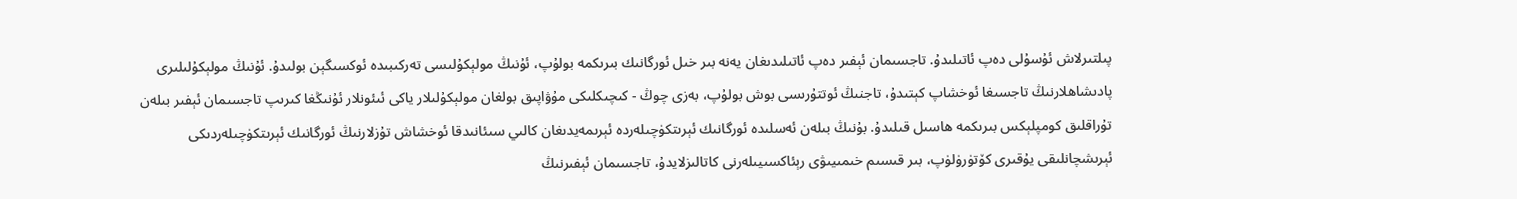پىلتىرلاش ئۇسۇلى دەپ ئاتىلىدۇ. تاجسىمان ئېفىر دەپ ئاتىلىدىغان يەنە بىر خىل ئورگانىك بىرىكمە بولۇپ، ئۇنىڭ مولېكۇلىسى تەركىبىدە ئوكسىگېن بولىدۇ. ئۇنىڭ مولېكۇلىلىرى پادىشاھلارنىڭ تاجسىغا ئوخشاپ كېتىدۇ، تاجنىڭ ئوتتۇرىسى بوش بولۇپ، بەزى چوڭ - كىچىكلىكى مۇۋاپىق بولغان مولېكۇلىلار ياكى ئىئونلار ئۇنىڭغا كىرىپ تاجسىمان ئېفىر بىلەن تۇراقلىق كومپلېكس بىرىكمە ھاسىل قىلىدۇ. بۇنىڭ بىلەن ئەسلىدە ئورگانىك ئېرىتكۈچىلەردە ئېرىمەيدىغان كالىي سىئانىدقا ئوخشاش تۇزلارنىڭ ئورگانىك ئېرىتكۈچىلەردىكى ئېرىشچانلىقى يۇقىرى كۆتۈرۈلۈپ، بىر قىسىم خىمىيىۋى رېئاكسىيىلەرنى كاتالىزلايدۇ، تاجسىمان ئېفىرنىڭ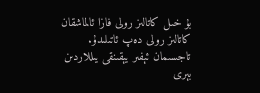بۇ خىل كاتالىز رولى فازا ئالماشقان كاتالىز رولى دەپ ئاتىلىدۇ. تاجسىمان ئېفىر يېقىنقى يىللاردىن بېرى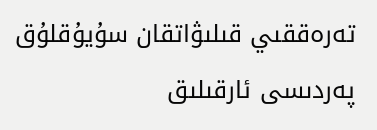تەرەققىي قىلىۋاتقان سۇيۇقلۇق پەردىسى ئارقىلىق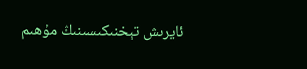ئايرىش تېخنىكىسىنىڭ مۇھىم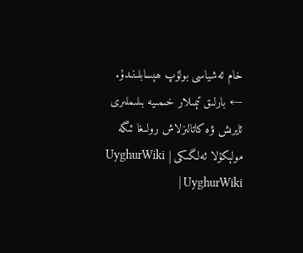خام ئەشياسى بولۇپ ھېسابلىنىدۇ.
← بارلىق تېمىلار خىمىيە بىلىملىرى
ئايرىش ۋە كاتالىزلاش رولىغا ئىگە مولېكۇلا ئەلگىكى | UyghurWiki | UyghurWiki